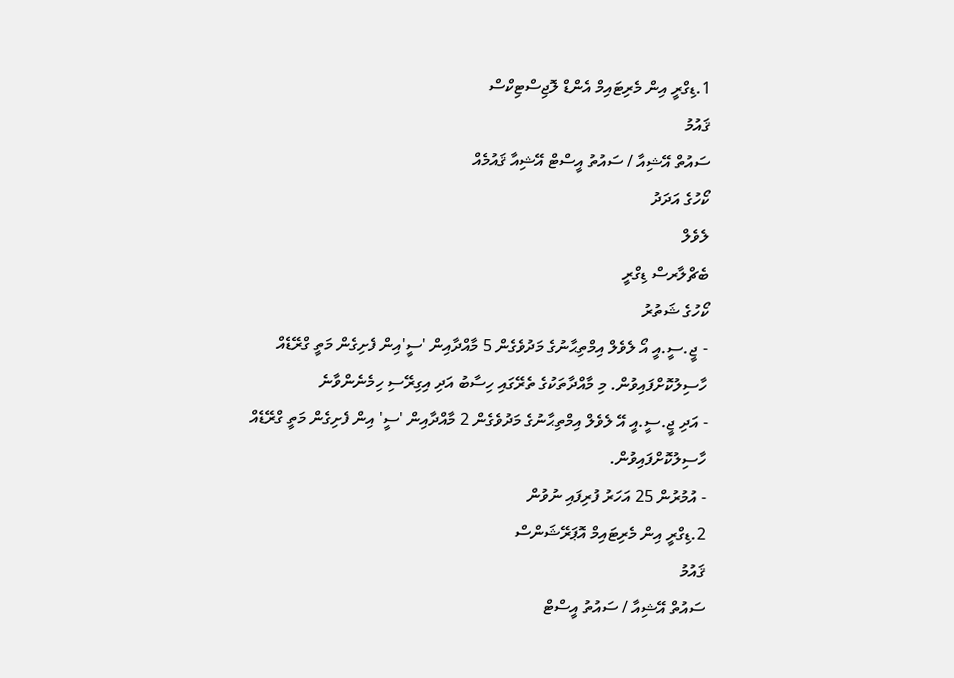1.ޑިގްރީ އިން މެރިޓައިމް އެންޑް ލޮޖިސްޓިކްސް
ޤައުމު
ސައުތް އޭޝިއާ / ސައުތު އީސްޓް އޭޝިއާ ޤައުމެއް
ކޯހުގެ އަދަދު
ލެވެލް
ބެޗްލާރސް ޑިގްރީ
ކޯހުގެ ޝަތުރު
- ޖީ.ސީ.އީ އޯ ލެވެލް އިމްތިޙާނުގެ މަދުވެގެން 5 މާއްދާއިން 'ސީ'އިން ފެށިގެން މަތީ ގްރޭޑެއް ހާސިލުކޮށްފައިވުން. މި މާއްދާތަކުގެ ތެރޭގައި ހިސާބު އަދި އިގިރޭސި ހިމެނެންވާނެ
- އަދި ޖީ.ސީ.އީ އޭ ލެވެލް އިމްތިޙާނުގެ މަދުވެގެން 2 މާއްދާއިން 'ސީ' އިން ފެށިގެން މަތީ ގްރޭޑެއް ހާސިލުކޮށްފައިވުން.
- އުމުރުން 25 އަހަރު ފުރިފައި ނުވުން
2.ޑިގްރީ އިން މެރިޓައިމް އޮޕަރޭޝަންސް
ޤައުމު
ސައުތް އޭޝިއާ / ސައުތު އީސްޓް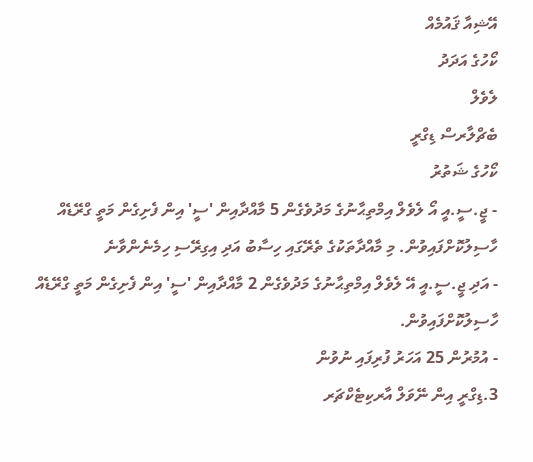އޭޝިއާ ޤައުމެއް
ކޯހުގެ އަދަދު
ލެވެލް
ބެޗްލާރސް ޑިގްރީ
ކޯހުގެ ޝަތުރު
- ޖީ.ސީ.އީ އޯ ލެވެލް އިމްތިޙާނުގެ މަދުވެގެން 5 މާއްދާއިން 'ސީ' އިން ފެށިގެން މަތީ ގްރޭޑެއް ހާސިލުކޮށްފައިވުން. މި މާއްދާތަކުގެ ތެރޭގައި ހިސާބު އަދި އިގިރޭސި ހިމެނެންވާނެ
- އަދި ޖީ.ސީ.އީ އޭ ލެވެލް އިމްތިޙާނުގެ މަދުވެގެން 2 މާއްދާއިން 'ސީ' އިން ފެށިގެން މަތީ ގްރޭޑެއް ހާސިލުކޮށްފައިވުން.
- އުމުރުން 25 އަހަރު ފުރިފައި ނުވުން
3.ޑިގްރީ އިން ނޭވަލް އާރކިޓެކްޗަރ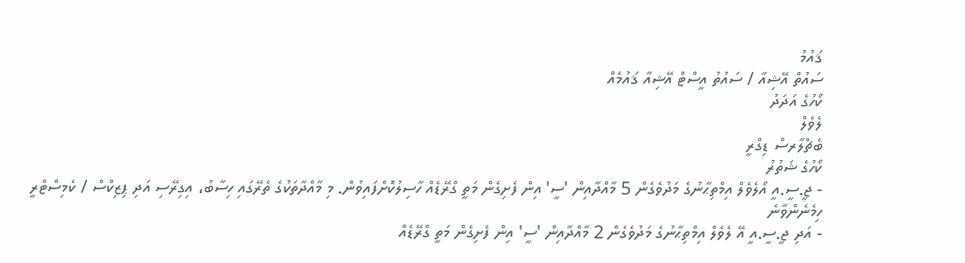ޤައުމު
ސައުތް އޭޝިއާ / ސައުތު އީސްޓް އޭޝިއާ ޤައުމެއް
ކޯހުގެ އަދަދު
ލެވެލް
ބެޗްލާރސް ޑިގްރީ
ކޯހުގެ ޝަތުރު
- ޖީ.ސީ.އީ އޯލެވެލް އިމްތިޙާނުގެ މަދުވެގެން 5 މާއްދާއިން 'ސީ' އިން ފެށިގެން މަތީ ގްރޭޑެއް ހާސިލުކޮށްފައިވުން. މި މާއްދާތަކުގެ ތެރޭގައި ހިސާބު، އިގިރޭސި އަދި ޕިޒިކްސް / ކެމިސްޓްރީ ހިމެނެންވާނެ
- އަދި ޖީ.ސީ.އީ އޭ ލެވެލް އިމްތިޙާނުގެ މަދުވެގެން 2 މާއްދާއިން 'ސީ' އިން ފެށިގެން މަތީ ގްރޭޑެއް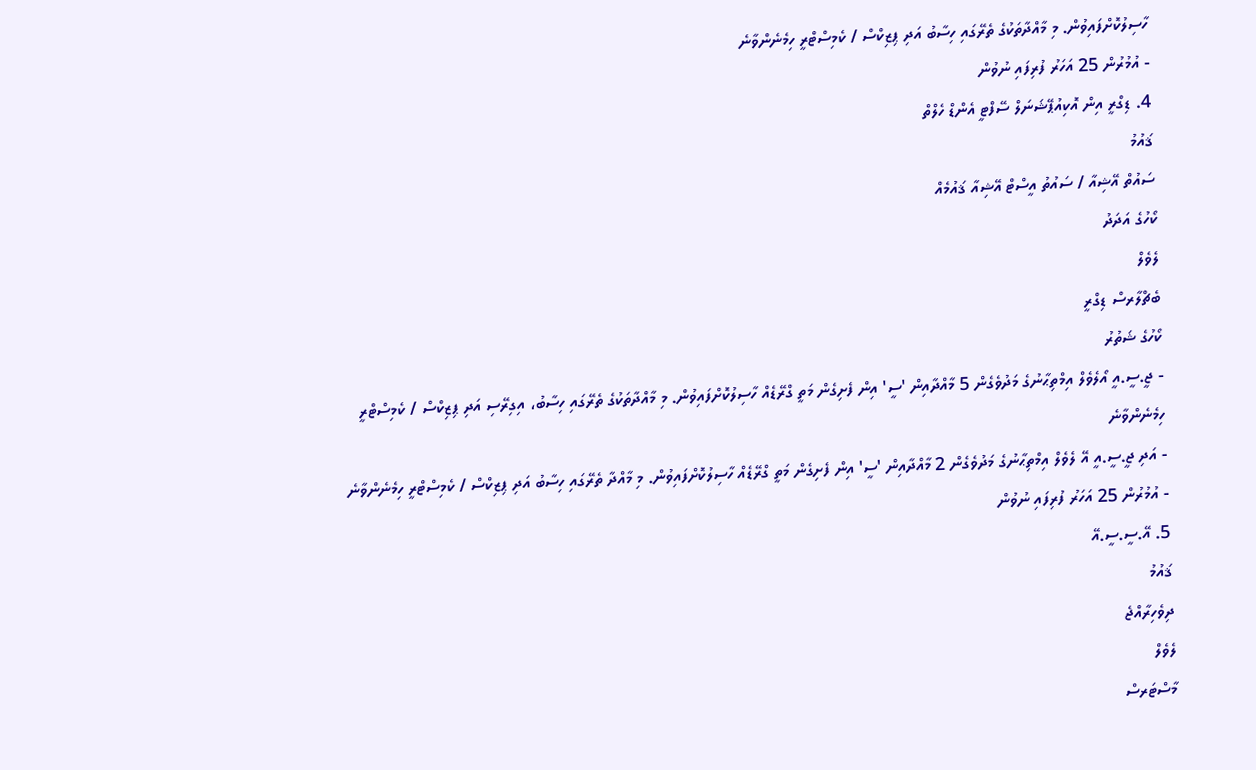ހާސިލުކޮށްފައިވުން. މި މާއްދާތަކުގެ ތެރޭގައި ހިސާބު އަދި ޕިޒިކްސް / ކެމިސްޓްރީ ހިމެނެންވާނެ
- އުމުރުން 25 އަހަރު ފުރިފައި ނުވުން
4. ޑިގްރީ އިން އޮކިއުޕޭޝަނަލް ސޭފްޓީ އެންޑް ހެލްތް
ޤައުމު
ސައުތް އޭޝިއާ / ސައުތު އީސްޓް އޭޝިއާ ޤައުމެއް
ކޯހުގެ އަދަދު
ލެވެލް
ބެޗްލާރސް ޑިގްރީ
ކޯހުގެ ޝަތުރު
- ޖީ.ސީ.އީ އޯލެވެލް އިމްތިޙާނުގެ މަދުވެގެން 5 މާއްދާއިން 'ސީ' އިން ފެށިގެން މަތީ ގްރޭޑެއް ހާސިލުކޮށްފައިވުން. މި މާއްދާތަކުގެ ތެރޭގައި ހިސާބު، އިގިރޭސި އަދި ޕިޒިކްސް / ކެމިސްޓްރީ ހިމެނެންވާނެ
- އަދި ޖީ.ސީ.އީ އޭ ލެވެލް އިމްތިޙާނުގެ މަދުވެގެން 2 މާއްދާއިން 'ސީ' އިން ފެށިގެން މަތީ ގްރޭޑެއް ހާސިލުކޮށްފައިވުން. މި މާއްދާ ތެރޭގައި ހިސާބު އަދި ޕިޒިކްސް / ކެމިސްޓްރީ ހިމެނެންވާނެ
- އުމުރުން 25 އަހަރު ފުރިފައި ނުވުން
5. އޭ.ސީ.ސީ.އޭ
ޤައުމު
ދިވެހިރާއްޖެ
ލެވެލް
މާސްޓަރސް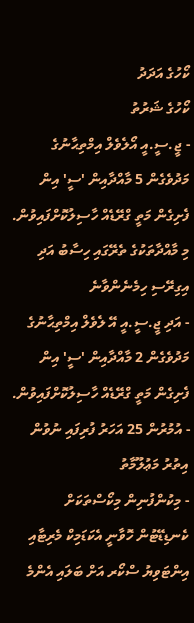ކޯހުގެ އަދަދު
ކޯހުގެ ޝަރުތު
- ޖީ.ސީ.އީ އޯލެވެލް އިމްތިޙާނުގެ މަދުވެގެން 5 މާއްދާއިން 'ސީ' އިން ފެށިގެން މަތީ ގްރޭޑެއް ހާސިލުކޮށްފައިވުން. މި މާއްދާތަކުގެ ތެރޭގައި ހިސާބު އަދި އިގިރޭސި ހިމެނެންވާނެ
- އަދި ޖީ.ސީ.އީ އޭ ލެވެލް އިމްތިޙާނުގެ މަދުވެގެން 2 މާއްދާއިން 'ސީ' އިން ފެށިގެން މަތީ ގްރޭޑެއް ހާސިލުކޮށްފައިވުން.
- އުމުރުން 25 އަހަރު ފުރިފައި ނުވުން
އިތުރު މަޢުލޫމާތު
- މިކުންފުނިން މިކޯސްތަކަށް ކެނޑިޑޭޓުން ހޮވާނީ އެކަޑަމިކް މެރިޓާއި އިންޓަވިޔު ސްކޯރ އަށް ބަލައި އެންމެ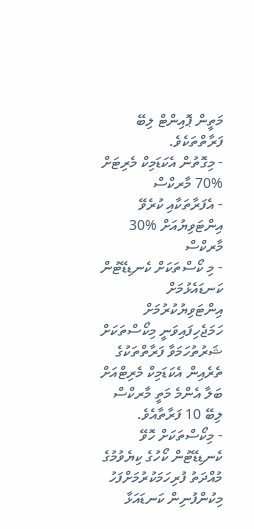މަތީން ޕޮއިންޓް ލިބޭ ފަރާތްތަކެވެ.
- މިގޮތުން އެކަޑަމިކް މެރިޓަށް %70 މާރކްސް
- އެފަރާތަކާއި ކުރެވޭ އިންޓަވިޔުއަށް %30 މާރކްސް
- މި ކޯސްތަކަށް ކެނޑިޑޭޓުން ކަނޑައެޅުމަށް އިންޓަވިޔުކުރުމަށް ހަމަޖެހިފައިވަނީ މިކޯސްތަކަށް ޝަރުތުހަމަވާ ފަރާތްތަކުގެ ތެރެއިން އެކަޑަމިކް މެރިޓްއަށް ބަލާ އެންމެ މަތީ މާރކްސް ލިބޭ 10 ފަރާތާއެވެ.
- މިކޯސްތަކަށް ހޮވޭ ކެނޑިޑޭޓުން ކޯހުގެ ކިޔެވުމުގެ މުއްދަތު ފުރިހަމަކުރުމަށްފަހު މިކުންފުނިން ކަނޑައަޅާ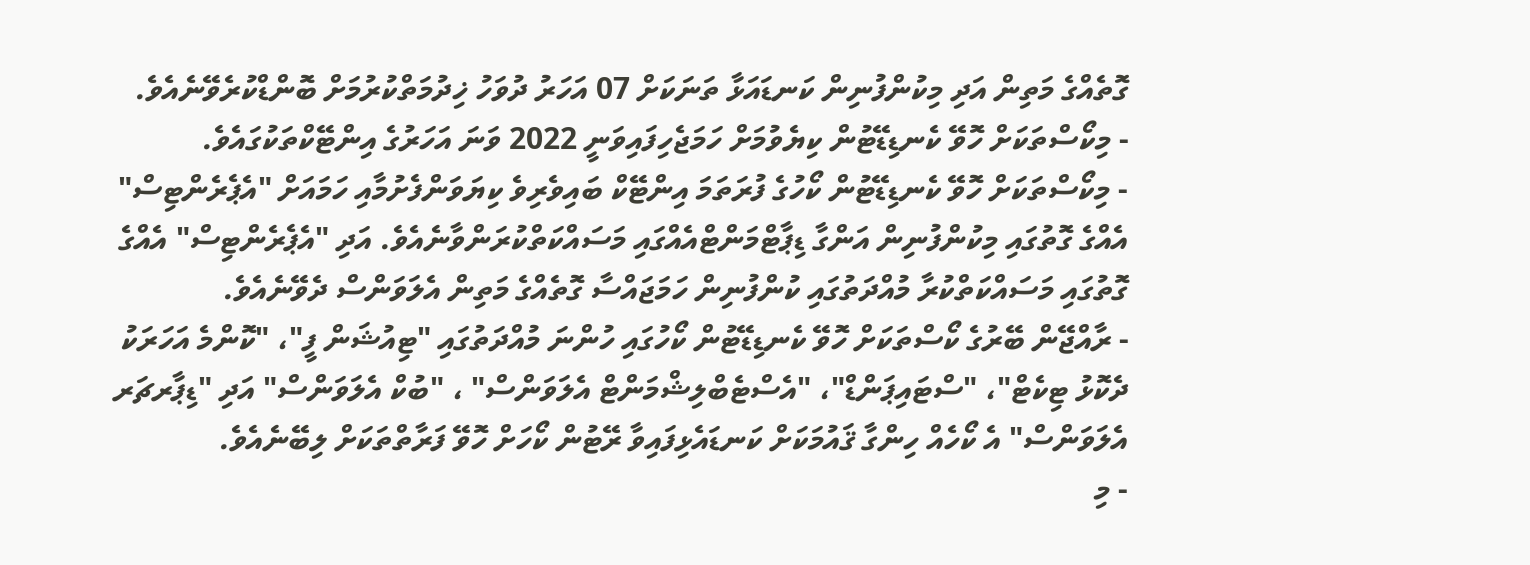ގޮތެއްގެ މަތިން އަދި މިކުންފުނިން ކަނޑައަޅާ ތަނަކަށް 07 އަހަރު ދުވަހު ޚިދުމަތްކުރުމަށް ބޮންޑްކުރެވޭނެއެވެ.
- މިކޯސްތަކަށް ހޮވޭ ކެނޑިޑޭޓުން ކިޔެވުމަށް ހަމަޖެހިފައިވަނީ 2022 ވަނަ އަހަރުގެ އިންޓޭކްތަކުގައެވެ.
- މިކޯސްތަކަށް ހޮވޭ ކެނޑިޑޭޓުން ކޯހުގެ ފުރަތަމަ އިންޓޭކް ބައިވެރިވެ ކިޔަވަންފެށުމާއި ހަމައަށް "އެޕެރެންޓިސް" އެއްގެ ގޮތުގައި މިކުންފުނިން އަންގާ ޑިޕާޓްމަންޓްއެއްގައި މަސައްކަތްކުރަންވާނެއެވެ. އަދި "އެޕެރެންޓިސް" އެއްގެ ގޮތުގައި މަސައްކަތްކުރާ މުއްދަތުގައި ކުންފުނިން ހަމަޖައްސާ ގޮތެއްގެ މަތިން އެލަވަންސް ދެވޭނެއެވެ.
- ރާއްޖޭން ބޭރުގެ ކޯސްތަކަށް ހޮވޭ ކެނޑިޑޭޓުން ކޯހުގައި ހުންނަ މުއްދަތުގައި "ޓިއުޝަން ފީ"، "ކޮންމެ އަހަރަކު ދެކޮޅު ޓިކެޓް"، "ސްޓައިޕަންޑް"، "އެސްޓެބްލިޝްމަންޓް އެލަވަންސް" ، "ބުކް އެލަވަންސް" އަދި "ޑިޕާރޗަރ އެލަވަންސް" އެ ކޯހެއް ހިންގާ ޤައުމަކަށް ކަނޑައެޅިފައިވާ ރޭޓުން ކޯހަށް ހޮވޭ ފަރާތްތަކަށް ލިބޭނެއެވެ.
- މި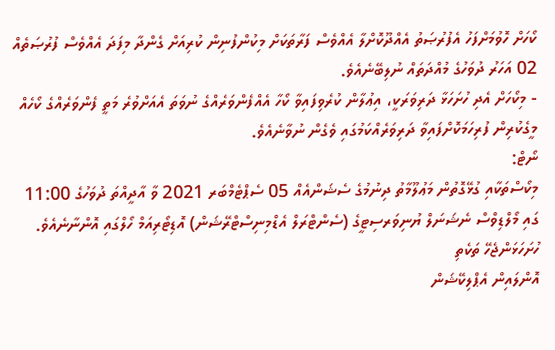ކޯހަށް ހޮވުމަށްފަހު އެފުރުޞަތު އެއްދޫކޮށްލާ އެއްވެސް ފަރާތަކަށް މިކުންފުނިން ކުރިއަށް ގެންދާ މިފަދަ އެއްވެސް ފުރުޞަތެއް 02 އަހަރު ދުވަހުގެ މުއްދަތައް ނުލިބޭނެއެވެ.
- މިކޯހަށް އެދި ހުށަހަޅާ ދަރިވަރަކީ، އިޢުލާން ކުރެވިފައިވާ ކޯހާ އެއްފެންވަރެއްގެ ނުވަތަ އެއަށްވުރެ މަތީ ފެންވަރެއްގެ ކޯހެއް މީގެކުރިން ފުރިހަމަކޮށްފައިވާ ދަރިވަރެއްކަމުގައި ވެގެން ނުވާނެއެވެ.
ނޯޓް:
މިކޯސްތަކާއި ގުޅޭގޮތުން މަޢުލޫމާތު ދިނުމުގެ ސެޝަންއެއް 05 ސެޕްޓެމްބަރ 2021 ވާ އާދީއްތަ ދުވަހުގެ 11:00 ގައި މޯލްޑިވްސް ނެޝަނަލް ޔުނިވަރސިޓީގެ (ސެންޓްރަލް އެޑްމިނިސްޓްރޭޝަން) އޮޑިޓޯރިއަމް ހޯލްގައި އޮންނާނެއެވެ.
ހުށަހަޅަންޖެހޭ ތަކެތި
އޮންލައިން އެޕްލިކޭޝަން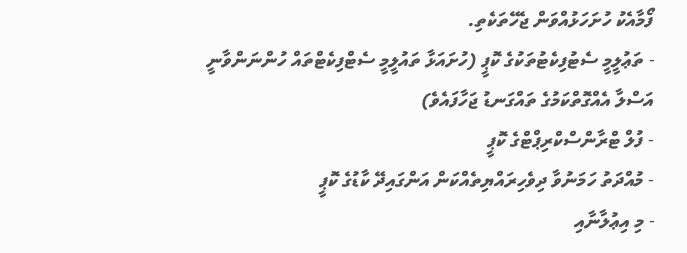ފޯމާއެކު ހުށަހަޅުއްވަން ޖެހޭތަކެތި.
- ތަޢުލީމީ ސެޓުފިކެޓުތަކުގެ ކޮޕީ (ހުށައަޅާ ތައުލީމީ ސެޓްފިކެޓްތައް ހުންނަންވާނީ އަސްލާ އެއްގޮތްކަމުގެ ތައްގަނޑު ޖަހާފައެވެ)
- ފުލް ޓްރާންސްކްރިޕްޓްގެ ކޮޕީ
- މުއްދަތު ހަމަނުވާ ދިވެހިރައްޔިތެއްކަން އަންގައިދޭ ކާޑުގެ ކޮޕީ
- މި އިޢުލާނާއި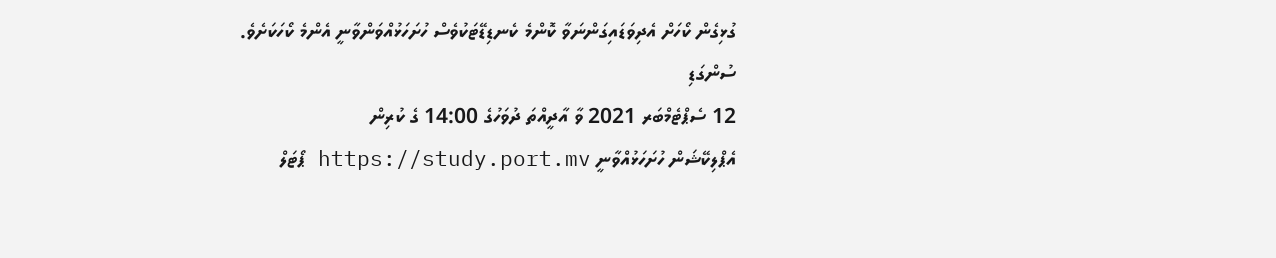ގުޅިގެން ކޯހަށް އެދިވަޑައިގަންނަވާ ކޮންމެ ކެނޑިޑޭޓަކުވެސް ހުށަހަޅުއްވަންވާނީ އެންމެ ކޯހަކަށެވެ.
ސުންގަޑި
12 ސެޕްޓެމްބަރ 2021 ވާ އާދީއްތަ ދުވަހުގެ 14:00 ގެ ކުރިން
އެޕްލިކޭޝަން ހުށަހަޅުއްވާނީ https://study.port.mv ޕޯޓަލް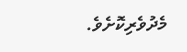މެދުވެރިކޮށެވެ.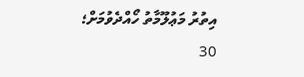އިތުރު މަޢުލޫމާތު ހޯއްދެވުމަށް؛
30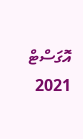އޮގަސްޓް 2021